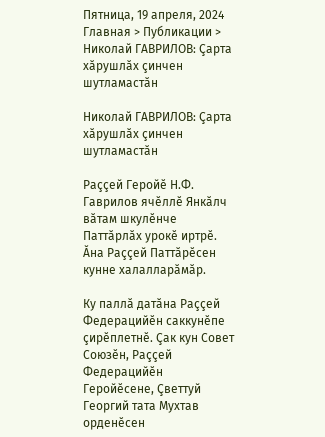Пятница, 19 апреля, 2024
Главная > Публикации > Николай ГАВРИЛОВ: Çарта хăрушлăх çинчен шутламастăн

Николай ГАВРИЛОВ: Çарта хăрушлăх çинчен шутламастăн

Раççей Геройĕ Н.Ф. Гаврилов ячĕллĕ Янкăлч вăтам шкулĕнче Паттăрлăх урокĕ иртрĕ. Ăна Раççей Паттăрĕсен кунне халалларăмăр.

Ку паллă датăна Раççей Федерацийĕн саккунĕпе çирĕплетнĕ. Çак кун Совет Союзĕн, Раççей Федерацийĕн Геройĕсене, Çветтуй Георгий тата Мухтав орденĕсен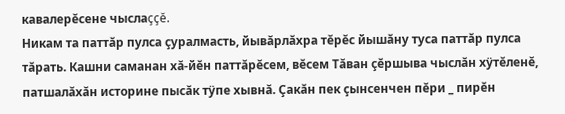кавалерĕсене чыслаççĕ.
Никам та паттăр пулса çуралмасть, йывăрлăхра тĕрĕс йышăну туса паттăр пулса тăрать. Кашни саманан хă-йĕн паттăрĕсем, вĕсем Тăван çĕршыва чыслăн хÿтĕленĕ, патшалăхăн историне пысăк тÿпе хывнă. Çакăн пек çынсенчен пĕри _ пирĕн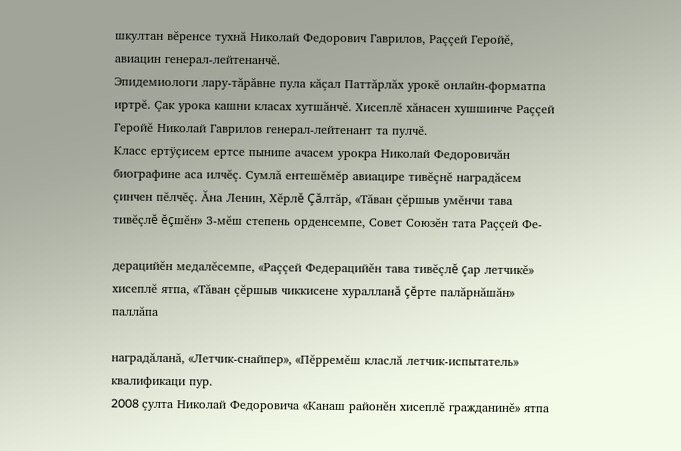шкултан вĕренсе тухнă Николай Федорович Гаврилов, Раççей Геройĕ, авиацин генерал-лейтенанчĕ.
Эпидемиологи лару-тăрăвне пула кăçал Паттăрлăх урокĕ онлайн-форматпа иртрĕ. Çак урока кашни класах хутшăнчĕ. Хисеплĕ хăнасен хушшинче Раççей Геройĕ Николай Гаврилов генерал-лейтенант та пулчĕ.
Класс ертÿçисем ертсе пынипе ачасем урокра Николай Федоровичăн биографине аса илчĕç. Сумлă ентешĕмĕр авиацире тивĕçнĕ наградăсем çинчен пĕлчĕç. Ăна Ленин, Хĕрлĕ Çăлтăр, «Тăван çĕршыв умĕнчи тава тивĕçлĕ ĕçшĕн» 3-мĕш степень орденсемпе, Совет Союзĕн тата Раççей Фе-

дерацийĕн медалĕсемпе, «Раççей Федерацийĕн тава тивĕçлĕ çар летчикĕ» хисеплĕ ятпа, «Тăван çĕршыв чиккисене хуралланă çĕрте палăрнăшăн» паллăпа

наградăланă, «Летчик-снайпер», «Пĕрремĕш класлă летчик-испытатель» квалификаци пур.
2008 çулта Николай Федоровича «Канаш районĕн хисеплĕ гражданинĕ» ятпа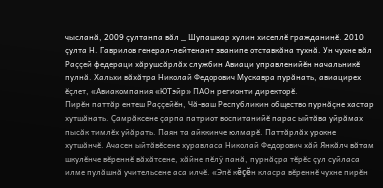чысланă, 2009 çултанпа вăл _ Шупашкар хулин хисеплĕ гражданинĕ. 2010 çулта Н. Гаврилов генерал-лейтенант званипе отставкăна тухнă. Ун чухне вăл Раççей федераци хăрушсăрлăх службин Авиаци управленийĕн начальникĕ пулнă. Хальхи вăхăтра Николай Федорович Мускавра пурăнать, авиацирех ĕçлет, «Авиакомпания «ЮТэйр» ПАОн регионти директорĕ.
Пирĕн паттăр ентеш Раççейĕн, Чă-ваш Республикин общество пурнăçне хастар хутшăнать. Çамрăксене çарпа патриот воспитанийĕ парас ыйтăва уйрăмах пысăк тимлĕх уйăрать. Паян та айккинче юлмарĕ. Паттăрлăх урокне хутшăнчĕ. Ачасен ыйтăвĕсене хуравласа Николай Федорович хăй Янкăлч вăтам шкулĕнче вĕреннĕ вăхăтсене, хăйне пĕлÿ панă, пурнăçра тĕрĕс çул суйласа илме пулăшнă учительсене аса илчĕ. «Эпĕ кĕçĕн класра вĕреннĕ чухне пирĕн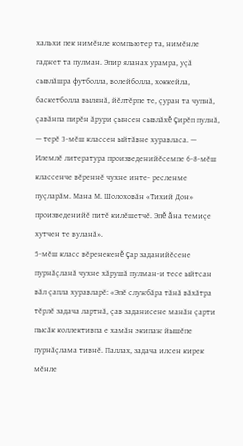хальхи пек нимĕнле компьютер та, нимĕнле гаджет та пулман. Эпир яланах урамра, уçă сывлăшра футболла, волейболла, хоккейла, баскетболла вылянă, йĕлтĕрпе те, çуран та чупнă, çавăнпа пирĕн ăрури çынсен сывлăхĕ çирĕп пулнă, — терĕ 3-мĕш классен ыйтăвне хуравласа. — Илемлĕ литература произведенийĕсемпе 6-8-мĕш классенче вĕреннĕ чухне инте- ресленме пуçларăм. Мана М. Шолоховăн «Тихий Дон» произведенийĕ питĕ килĕшетчĕ. Эпĕ ăна темиçе хутчен те вуланă».
5-мĕш класс вĕренекенĕ çар заданийĕсене пурнăçланă чухне хăрушă пулман-и тесе ыйтсан вăл çапла хуравларĕ: «Эпĕ службăра тăнă вăхăтра тĕрлĕ задача лартнă, çав заданисене манăн çарти пысăк коллективпа е хамăн экипаж йышĕпе пурнăçлама тивнĕ. Паллах, задача илсен кирек мĕнле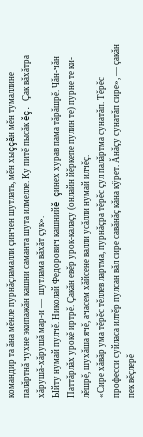командир та ăна мĕнле пурнăçламалли çинчен шутлать, мĕн хыççăн мĕн тумаллине палăртнă чухне экипажăн кашни саманта шута илмелле. Ку питĕ пысăк ĕç. Çак вăхăтра хăрушă-хăрушă мар-и —  шутлама вăхăт çук».
Ыйту нумай пулчĕ. Николай Федорович кашнийĕ çинех хурав пама тăрăшрĕ. Чăн-чăн Паттăрлăх урокĕ иртрĕ. Çакăн евĕр урок-калаçу (онлайн йĕркепе пулин те) пурне те ки- лĕшрĕ, шухăша ячĕ, ачасем хăйсене валли усăлли нумай илчĕç.
«Сире хăвăр ума тĕрĕс тĕллев лартма, пурнăçра тĕрĕс çул палăртма сунатăп. Тĕрĕс професси суйласа илтĕр пулсан вăл сире савăнăç кăна кÿрет. Ăнăçу сунатăп сире», — çакăн пек вĕçлерĕ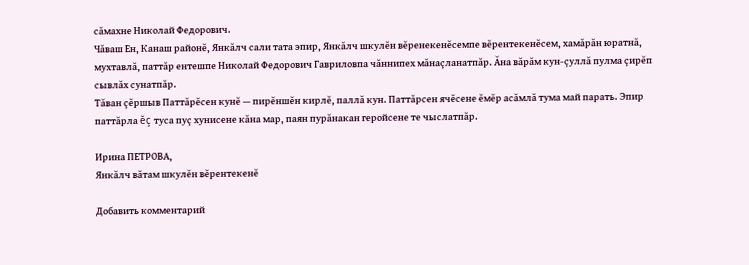сăмахне Николай Федорович.
Чăваш Ен, Канаш районĕ, Янкăлч сали тата эпир, Янкăлч шкулĕн вĕренекенĕсемпе вĕрентекенĕсем, хамăрăн юратнă, мухтавлă, паттăр ентешпе Николай Федорович Гавриловпа чăннипех мăнаçланатпăр. Ăна вăрăм кун-çуллă пулма çирĕп сывлăх сунатпăр.
Тăван çĕршыв Паттăрĕсен кунĕ — пирĕншĕн кирлĕ, паллă кун. Паттăрсен ячĕсене ĕмĕр асăмлă тума май парать. Эпир паттăрла ĕç туса пуç хунисене кăна мар, паян пурăнакан геройсене те чыслатпăр.

Ирина ПЕТРОВА,
Янкăлч вăтам шкулĕн вĕрентекенĕ

Добавить комментарий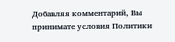Добавляя комментарий, Вы принимате условия Политики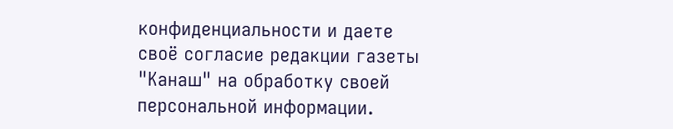конфиденциальности и даете своё согласие редакции газеты "Канаш" на обработку своей персональной информации.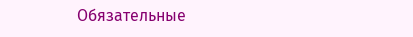Обязательные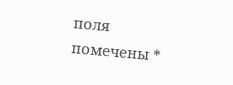поля помечены *